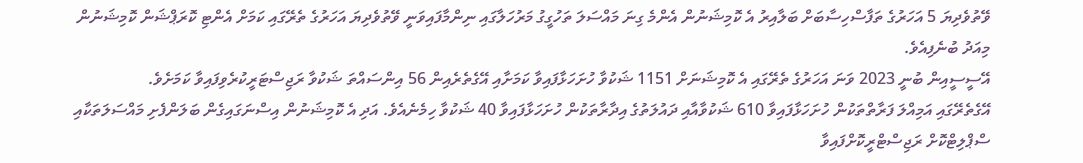ވޭތުވެދިޔަ 5 އަހަރުގެ ތަފާސްހިސާބަށް ބަލާއިރު އެ ކޮމިޝަނުން އެންމެ ގިނަ މައްސަލަ ތަހުގީގު މަރުހަލާގައި ނިންމާފައިވަނީ ވޭތުވެދިޔަ އަހަރުގެ ތެރޭގައި ކަމަށް އެންޓި ކޮރަޕްޝަން ކޮމިޝަނުން މިއަދު ބުނެފިއެވެ.
އޭސީސީއިން ބުނީ 2023 ވަނަ އަހަރުގެ ތެރޭގައި އެ ކޮމިޝަނަށް 1151 ޝަކުވާ ހުށަހަޅާފައިވާ ކަމަށާއި އޭގެތެރެއިން 56 އިންސައްތަ ޝަކުވާ ރަޖިސްޓަރީކުރެވިފައިވާ ކަމަށެވެ.
އޭގެތެރޭގައި އަމިއްލަ ފަރާތްތަކުން ހުށަހަޅާފައިވާ 610 ޝަކުވާއާއި ދައުލަތުގެ އިދާރާތަކުން ހުށަހަޅާފައިވާ 40 ޝަކުވާ ހިމެނެއެވެ. އަދި އެ ކޮމިޝަނުން އިސްނަގައިގެން ބަލަންފެށި މައްސަލަތަކާއި ސްޕްލިޓްކޮށް ރަޖިސްޓްރީކޮށްފައިވާ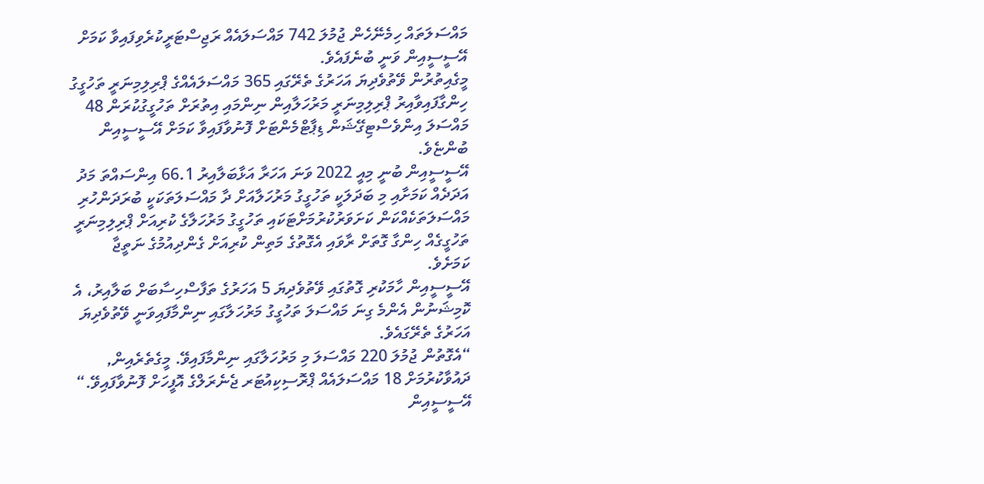މައްސަލަތައް ހިމެނޭހެން ޖުމުލަ 742 މައްސަލައެއް ރަޖިސްޓަރީކުރެވިފައިވާ ކަމަށް އޭސީސީއިން ވަނީ ބުނެފައެވެ.
މީގެއިތުރުން ވޭތުވެދިޔަ އަހަރުގެ ތެރޭގައި 365 މައްސަލައެއްގެ ޕްރިލިމިނަރީ ތަހުގީގު ހިންގާފައިވާއިރު ޕްރިލިމިނަރީ މަރުހަލާއިން ނިންމައި އިތުރަށް ތަހުގީގުކުރަން 48 މައްސަލަ އިންވެސްޓިގޭޝަން ޑިޕާޓްމެންޓަށް ފޮނުވާފައިވާ ކަމަށް އޭސީސީއިން ބުންޏެވެ.
އޭސީސީއިން ބުނީ މިއީ 2022 ވަނަ އަހަރާ އަޅާބަލާއިރު 66.1 އިންސައްތަ މަދު އަދަދެއް ކަމަށާއި މި ބަދަލަކީ ތަހުގީގު މަރުހަލާއަށް ދާ މައްސަލަތަކަކީ ބުރަދަންހުރި މައްސަލަތަކެއްކަން ކަށަވަރުކުރުމަށްޓަކައި ތަހުގީގު މަރުހަލާގެ ކުރިއަށް ޕްރިލިމިނަރީ ތަހުގީގެއް ހިންގާ ގޮތަށް ރާވައި އެގޮތުގެ މަތިން ކުރިއަށް ގެންދިއުމުގެ ނަތީޖާ ކަމަށެވެ.
އޭސީސީއިން ހާމަކުރި ގޮތުގައި ވޭތުވެދިޔަ 5 އަހަރުގެ ތަފާސްހިސާބަށް ބަލާއިރު، އެ ކޮމިޝަނުން އެންމެ ގިނަ މައްސަލަ ތަހުގީގު މަރުހަލާގައި ނިންމާފައިވަނީ ވޭތުވެދިޔަ އަހަރުގެ ތެރޭގައެވެ.
“އެގޮތުން ޖުމުލަ 220 މައްސަލަ މި މަރުހަލާގައި ނިންމާފައިވޭ. މީގެތެރެއިން, ދައުވާކުރުމަށް 18 މައްސަލައެއް ޕްރޮސިކިއުޓަރ ޖެނެރަލްގެ އޮފީހަށް ފޮނުވާފައިވޭ.“
އޭސީސީއިން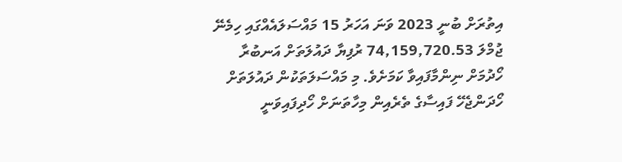އިތުރަށް ބުނީ 2023 ވަނަ އަހަރު 15 މައްސަލައެއްގައި ހިމެނޭ ޖުމްލަ 74,159,720.53 ރުފިޔާ ދައުލަތަށް އަނބުރާ ހޯދުމަށް ނިންމާފައިވާ ކަމަށެވެ. މި މައްސަލަތަކުން ދައުލަތަށް ހޯދަންޖެހޭ ފައިސާގެ ތެރެއިން މިހާތަނަށް ހޯދިފައިވަނީ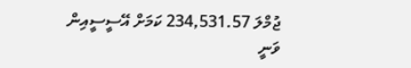ޖުމްލަ 234,531.57 ކަމަށް އޭސީސީއިން ވަނީ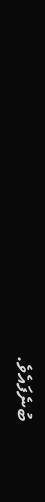ބުނެފައެވެ.